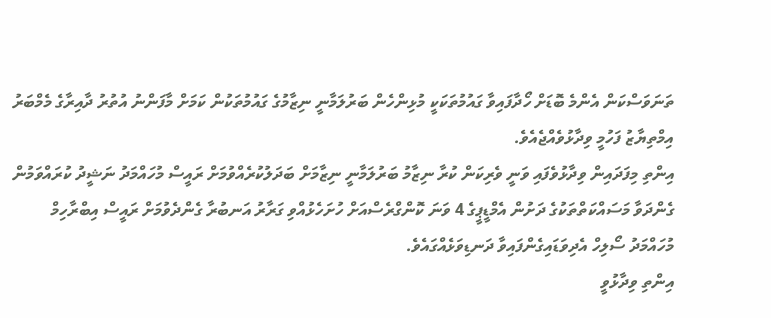ތަނަވަސްކަން އެންމެ ބޮޑަށް ހޯދާފައިވާ ގައުމުތަކަކީ މުޅިންހެން ބަރުލަމާނީ ނިޒާމުގެ ގައުމުތަކުން ކަމަށް މާފަންނު އުތުރު ދާއިރާގެ މެމްބަރު އިމްތިޔާޒު ފަހުމީ ވިދާޅުވެއްޖެއެވެ.
އިންތި މިފަދައިން ވިދާޅުވެފައި ވަނީ ވެރިކަން ކުރާ ނިޒާމު ބަރުލަމާނީ ނިޒާމަށް ބަދަލުކުރެއްވުމަށް ރައީސް މުހައްމަދު ނަޝީދު ކުރައްވަމުން ގެންދަވާ މަސައްކަތްތަކުގެ ދަށުން އެމްޑީޕީގެ 4 ވަނަ ކޮންގްރެސްއަށް ހުށަހެޅުއްވި ގަރާރު އަނބުރާ ގެންދެވުމަށް ރައީސް އިބްރާހިމް މުހައްމަދު ސޯލިހް އެދިވަޑައިގެންފައިވާ ދަނޑިވަޅެއްގައެވެ.
އިންތި ވިދާޅުވީ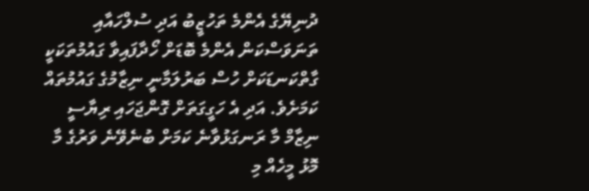ދުނިޔޭގެ އެންމެ ތަހުޒީބު އަދި ސުލްހައާއި ތަނަވަސްކަން އެންމެ ބޮޑަށް ހޯދާފައިވާ ގައުމުތަކަކީ ގާތްކަނޑަކަށް ހުސް ބަރުލަމާނީ ނިޒާމުގެ ގައުމުތައް ކަމަށެވެ. އަދި އެ ހަގީގަތަށް ގޮންޖަހައި ރިޔާސީ ނިޒާމް މާ ރަނގަޅުވާނެ ކަމަށް ބުނެވޭނެ ވަރުގެ މާ މޮޅު މީހެއް މި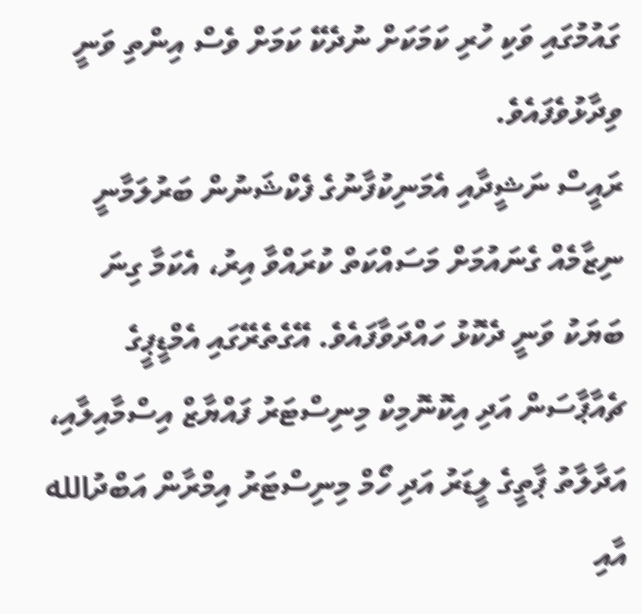ގައުމުގައި ވަކި ހުރި ކަމަކަށް ނުދެކޭ ކަމަށް ވެސް އިންތި ވަނީ ވިދާޅުވެފައެވެ.
ރައީސް ނަޝީދާއި އެމަނިކުފާނުގެ ފެކްޝަނުން ބަރުލަމާނީ ނިޒާމެއް ގެނައުމަށް މަސައްކަތް ކުރައްވާ އިރު، އެކަމާ ގިނަ ބަޔަކު ވަނީ ދެކޮޅު ހައްދަވާފައެވެ. އޭގެތެރޭގައި އެމްޑީޕީގެ ޗެއާޕާސަން އަދި އިކޮނޮމިކް މިނިސްޓަރު ފައްޔާޒް އިސްމާއިލާއި، އަދާލާތު ޕާތީގެ ލީޑަރު އަދި ހޯމް މިނިސްޓަރު އިމްރާން އަބްދުالله އާއި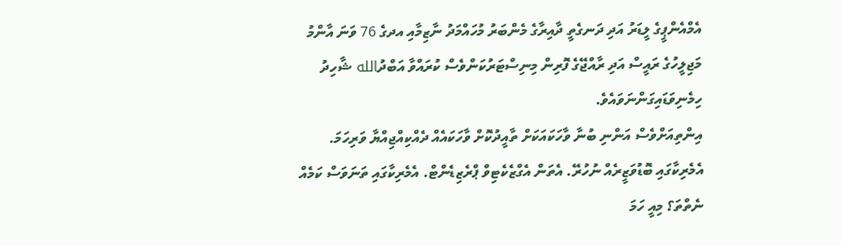އެމްއެންޕީގެ ލީޑަރު އަދި ދަނގެތީ ދާއިރާގެ މެންބަރު މުހައްމަދު ނާޒިމާއި އދގެ 76 ވަނަ އާންމު މަޖިލީހުގެ ރައީސް އަދި ރާއްޖޭގެ ފޮރިން މިނިސްޓަރުކަންވެސް ކުރައްވާ އަބްދުالله ޝާހިދު ހިމެނިވަޑައިގަންނަވައެވެ.
އިންތިއަށްވެސް އަންނި ބުނާ ވާހަކައަކަށް ތާއީދުކޮށް ވާހަކައެއް ދެއްކިއްޖިއްޔާ ވަރިހަމަ. އެމެރިކާގައި ބޮޑުވަޒީރެއް ނުހުރޭ. އެތަން އެގްޒެކެޓިވް ޕްރެޒިޑެންޓް. އެމެރިކާގައި ތަނަވަސް ކަމެއް ނެތްތަ؟ މިއީ ހަމަ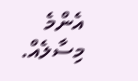އެންމެ މިސާލެއް.